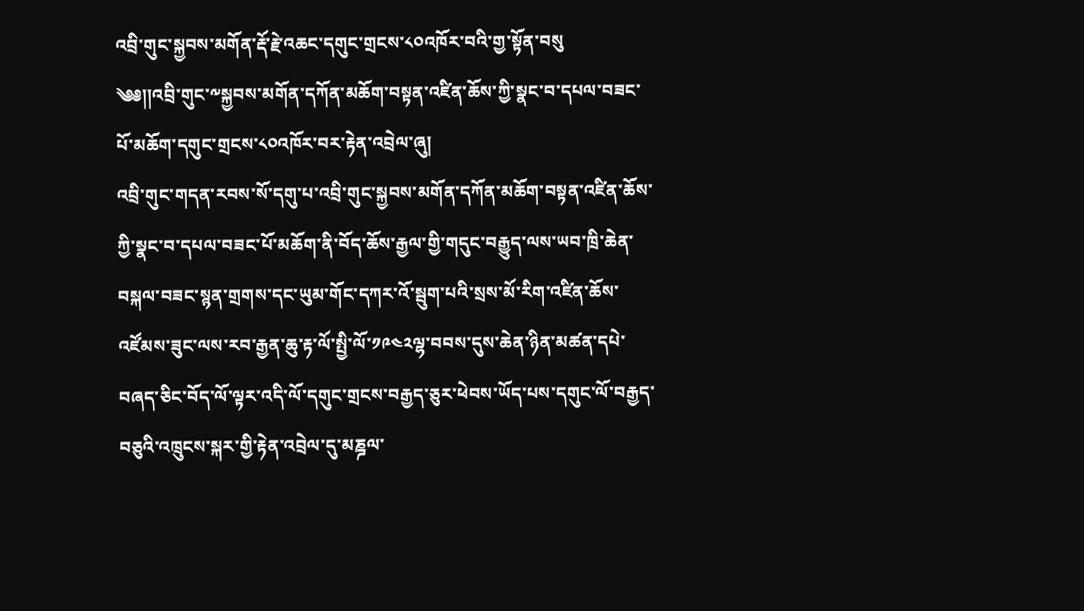འབྲི་གུང་སྐྱབས་མགོན་རྡོ་རྗེ་འཆང་དགུང་གྲངས་༨༠འཁོར་བའི་གྱ་སྟོན་བསུ
༄༅།།འབྲི་གུང་༸སྐྱབས་མགོན་དཀོན་མཆོག་བསྟན་འཛིན་ཆོས་ཀྱི་སྣང་བ་དཔལ་བཟང་པོ་མཆོག་དགུང་གྲངས་༨༠འཁོར་བར་རྟེན་འབྲེལ་ཞུ།
འབྲི་གུང་གདན་རབས་སོ་དགུ་པ་འབྲི་གུང་སྐྱབས་མགོན་དཀོན་མཆོག་བསྟན་འཛིན་ཆོས་ཀྱི་སྣང་བ་དཔལ་བཟང་པོ་མཆོག་ནི་བོད་ཆོས་རྒྱལ་གྱི་གདུང་བརྒྱུད་ལས་ཡབ་ཁྲི་ཆེན་བསྐལ་བཟང་སྙན་གྲགས་དང་ཡུམ་གོང་དཀར་འོ་སྦུག་པའི་སྲས་མོ་རིག་འཛིན་ཆོས་འཛོམས་ཟུང་ལས་རབ་རྒྱན་ཆུ་རྟ་ལོ་སྤྱི་ལོ་༡༩༤༢ལྷ་བབས་དུས་ཆེན་ཉིན་མཚན་དཔེ་བཞད་ཅིང་བོད་ལོ་ལྟར་འདི་ལོ་དགུང་གྲངས་བརྒྱད་ཅུར་ཕེབས་ཡོད་པས་དགུང་ལོ་བརྒྱད་བཅུའི་འཁྲུངས་སྐར་གྱི་རྟེན་འབྲེལ་དུ་མཎྜལ་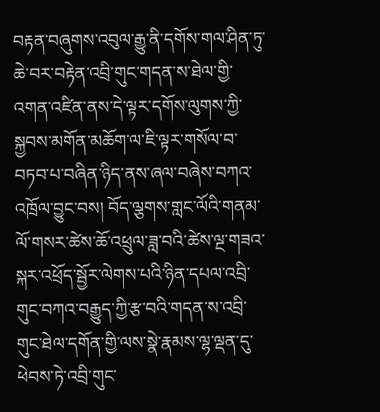བརྟན་བཞུགས་འབུལ་རྒྱུ་ནི་དགོས་གལ་ཤིན་ཏུ་ཆེ་བར་བརྟེན་འབྲི་གུང་གདན་ས་ཐེལ་གྱི་འགན་འཛིན་ནས་དེ་ལྟར་དགོས་ལུགས་ཀྱི་སྐྱབས་མགོན་མཆོག་ལ་ཇི་ལྟར་གསོལ་བ་བཏབ་པ་བཞིན་ཉིད་ནས་ཞལ་བཞེས་བཀའ་འཁྲོལ་བྱུང་བས། བོད་ལྕགས་གླང་ལོའི་གནམ་ལོ་གསར་ཚེས་ཆོ་འཕྲུལ་ཟླ་བའི་ཚེས་ལྔ་གཟའ་སྐར་འཕྲོད་སྦྱོར་ལེགས་པའི་ཉིན་དཔལ་འབྲི་གུང་བཀའ་བརྒྱུད་ཀྱི་རྩ་བའི་གདན་ས་འབྲི་གུང་ཐེལ་དགོན་གྱི་ལས་སྣེ་རྣམས་ལྷ་ལྡན་དུ་ཕེབས་ཏེ་འབྲི་གུང་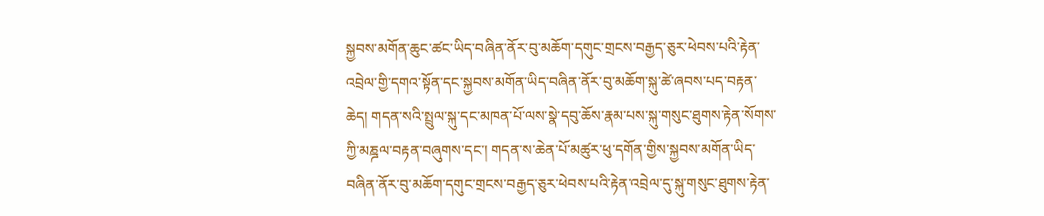སྐྱབས་མགོན་ཆུང་ཚང་ཡིད་བཞིན་ནོར་བུ་མཆོག་དགུང་གྲངས་བརྒྱད་ཅུར་ཕེབས་པའི་རྟེན་འབྲེལ་གྱི་དགའ་སྟོན་དང་སྐྱབས་མགོན་ཡིད་བཞིན་ནོར་བུ་མཆོག་སྐུ་ཚེ་ཞབས་པད་བརྟན་ཆེད། གདན་སའི་སྤྲུལ་སྐུ་དང་མཁན་པོ་ལས་སྣེ་དབུ་ཆོས་རྣམ་པས་སྐུ་གསུང་ཐུགས་རྟེན་སོགས་ཀྱི་མཎྜལ་བརྟན་བཞུགས་དང་། གདན་ས་ཆེན་པོ་མཚུར་ཕུ་དགོན་གྱིས་སྐྱབས་མགོན་ཡིད་བཞིན་ནོར་བུ་མཆོག་དགུང་གྲངས་བརྒྱད་ཅུར་ཕེབས་པའི་རྟེན་འབྲེལ་དུ་སྐུ་གསུང་ཐུགས་རྟེན་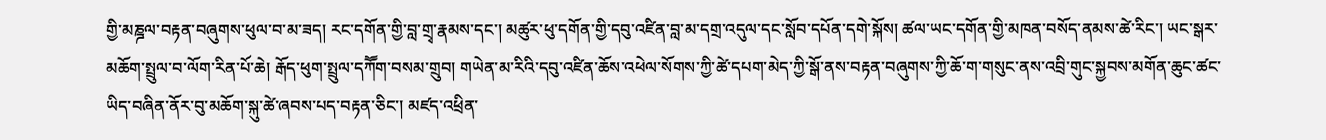གྱི་མཎྜལ་བརྟན་བཞུགས་ཕུལ་བ་མ་ཟད། རང་དགོན་གྱི་བླ་གྲྭ་རྣམས་དང་། མཚུར་ཕུ་དགོན་གྱི་དབུ་འཛིན་བླ་མ་དགྲ་འདུལ་དང་སློབ་དཔོན་དགེ་སྐོས། ཚལ་ཡང་དགོན་གྱི་མཁན་བསོད་ནམས་ཚེ་རིང་། ཡང་སྒར་མཆོག་སྤྲུལ་བ་ལོག་རིན་པོ་ཆེ། རྒོད་ཕུག་སྤྲུལ་དཀཽག་བསམ་གྲུབ། གཡེན་མ་རིའི་དབུ་འཛིན་ཆོས་འཕེལ་སོགས་ཀྱི་ཚེ་དཔག་མེད་ཀྱི་སྒོ་ནས་བརྟན་བཞུགས་ཀྱི་ཆོ་ག་གསུང་ནས་འབྲི་གུང་སྐྱབས་མགོན་ཆུང་ཚང་ཡིད་བཞིན་ནོར་བུ་མཆོག་སྐུ་ཚེ་ཞབས་པད་བརྟན་ཅིང་། མཛད་འཕྲིན་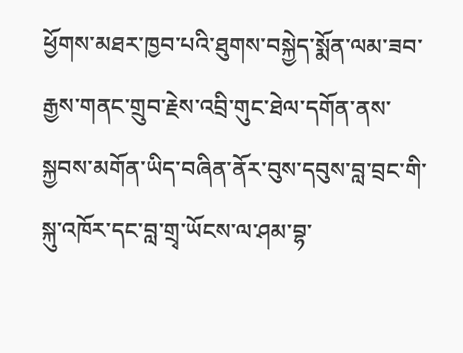ཕྱོགས་མཐར་ཁྱབ་པའི་ཐུགས་བསྐྱེད་སྨོན་ལམ་ཟབ་རྒྱས་གནང་གྲུབ་རྗེས་འབྲི་གུང་ཐེལ་དགོན་ནས་སྐྱབས་མགོན་ཡིད་བཞིན་ནོར་བུས་དབུས་བླ་བྲང་གི་སྐུ་འཁོར་དང་བླ་གྲྭ་ཡོངས་ལ་ཤམ་བྷ་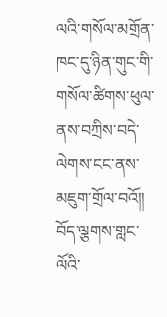ལའི་གསོལ་མགྲོན་ཁང་དུ་ཉིན་གུང་གི་གསོལ་ཚིགས་ཕུལ་ནས་བཀྲིས་བདེ་ལེགས་ངང་ནས་མཇུག་གྲོལ་བའོ།། བོད་ལྕགས་གླང་ལོའི་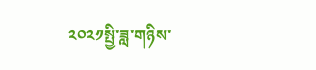༢༠༢༡སྤྱི་ཟླ་གཉིས་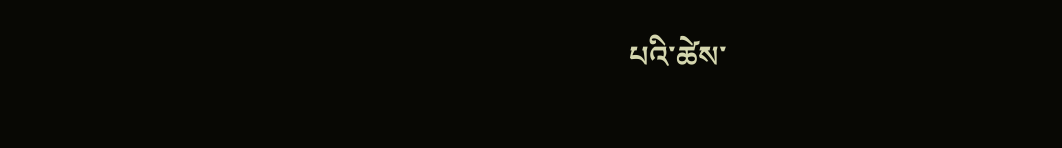པའི་ཚེས་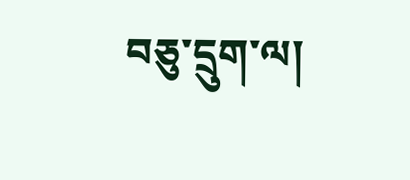བཅུ་དྲུག་ལ།